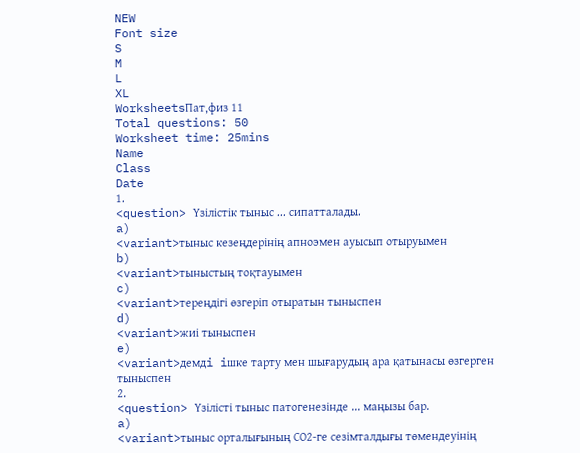NEW
Font size
S
M
L
XL
WorksheetsПат,физ 11
Total questions: 50
Worksheet time: 25mins
Name
Class
Date
1.
<question> Үзiлiстiк тыныс ... сипатталады.
a)
<variant>тыныс кезеңдерiнiң апноэмен ауысып отыруымен
b)
<variant>тыныстың тоқтауымен
c)
<variant>тереңдiгi өзгерiп отыратын тыныспен
d)
<variant>жиi тыныспен
e)
<variant>демдi iшке тарту мен шығарудың ара қатынасы өзгерген тыныспен
2.
<question> Үзiлiстi тыныс патогенезiнде ... маңызы бар.
a)
<variant>тыныс орталығының СО2-ге сезiмталдығы төмендеуiнiң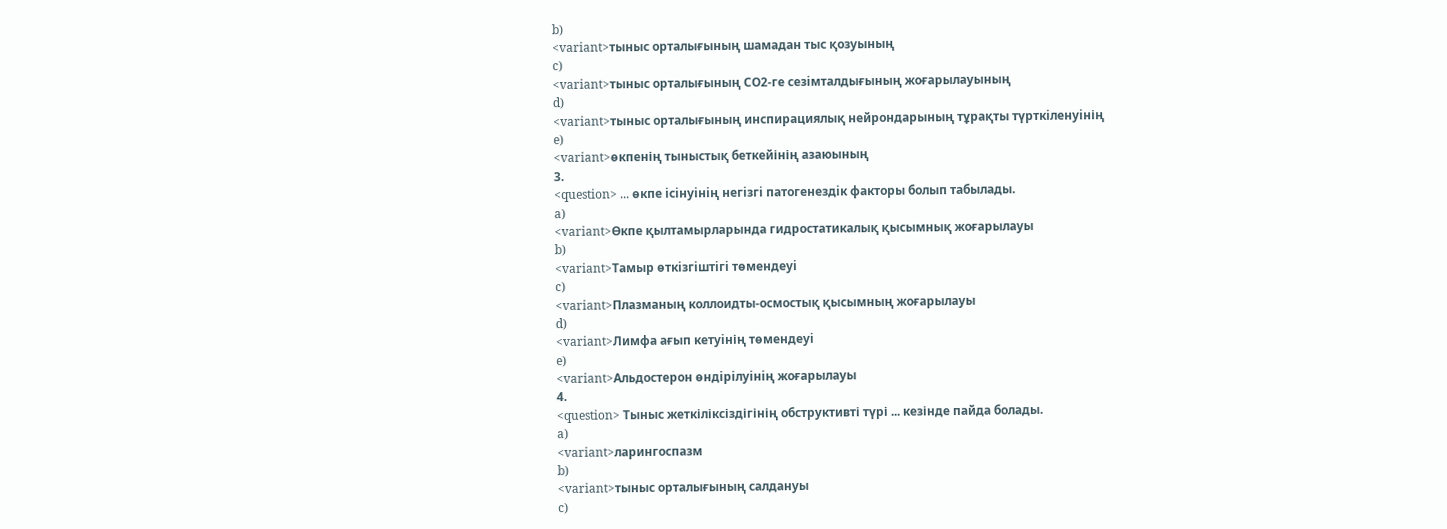b)
<variant>тыныс орталығының шамадан тыс қозуының
c)
<variant>тыныс орталығының СО2-ге сезiмталдығының жоғарылауының
d)
<variant>тыныс орталығының инспирациялық нейрондарының тұрақты түрткiленуiнің
e)
<variant>өкпенің тыныстық беткейінің азаюының
3.
<question> ... өкпе iсiнуiнiң негiзгi патогенездiк факторы болып табылады.
a)
<variant>Өкпе қылтамырларында гидростатикалық қысымнық жоғарылауы
b)
<variant>Тамыр өткiзгiштiгi төмендеуi
c)
<variant>Плазманың коллоидты-осмостық қысымның жоғарылауы
d)
<variant>Лимфа ағып кетуiнің төмендеуi
e)
<variant>Альдостерон өндiрiлуiнiң жоғарылауы
4.
<question> Тыныс жеткіліксіздігінің обструктивті түрі ... кезінде пайда болады.
a)
<variant>ларингоспазм
b)
<variant>тыныс орталығының салдануы
c)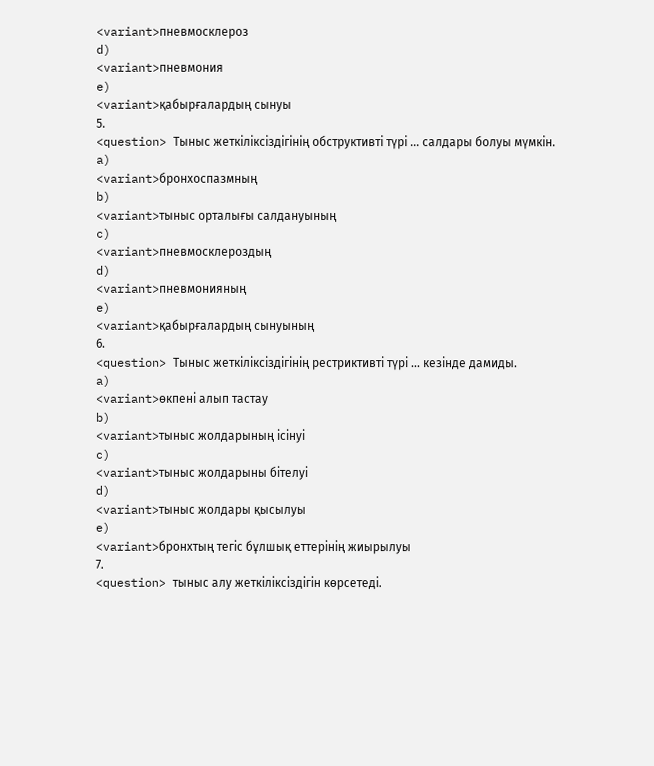<variant>пневмосклероз
d)
<variant>пневмония
e)
<variant>қабырғалардың сынуы
5.
<question> Тыныс жеткiлiксiздiгiнiң обструктивтi түрi ... салдары болуы мүмкін.
a)
<variant>бронхоспазмның
b)
<variant>тыныс орталығы салдануының
c)
<variant>пневмосклероздың
d)
<variant>пневмонияның
e)
<variant>қабырғалардың сынуының
6.
<question> Тыныс жеткiлiксiздiгiнiң рестриктивтi түрi ... кезінде дамиды.
a)
<variant>өкпенi алып тастау
b)
<variant>тыныс жолдарының iсiнуi
c)
<variant>тыныс жолдарыны бiтелуi
d)
<variant>тыныс жолдары қысылуы
e)
<variant>бронхтың тегiс бұлшық еттерiнiң жиырылуы
7.
<question> тыныс алу жеткіліксіздігін көрсетеді.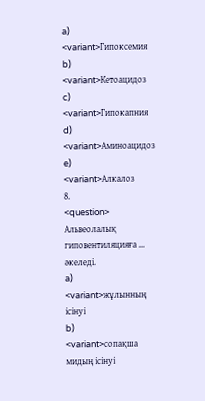a)
<variant>Гипоксемия
b)
<variant>Кетоацидоз
c)
<variant>Гипокапния
d)
<variant>Аминоацидоз
e)
<variant>Алкалоз
8.
<question> Альвеолалық гиповентиляцияға ... әкеледі.
a)
<variant>жұлынның ісінуі
b)
<variant>сопақша мидың ісінуі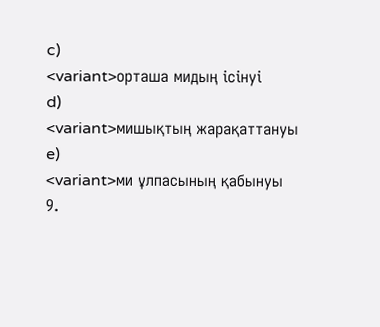c)
<variant>орташа мидың ісінуі
d)
<variant>мишықтың жарақаттануы
e)
<variant>ми ұлпасының қабынуы
9.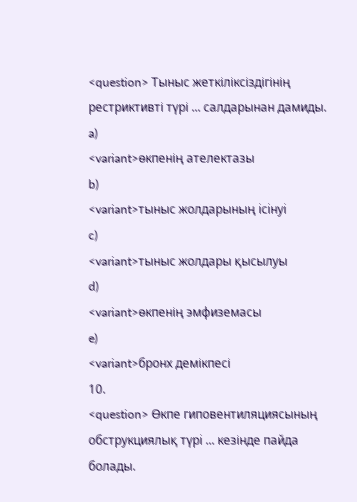<question> Тыныс жеткіліксіздігінің рестриктивті түрі ... салдарынан дамиды.
a)
<variant>өкпенің ателектазы
b)
<variant>тыныс жолдарының iсiнуi
c)
<variant>тыныс жолдары қысылуы
d)
<variant>өкпенің эмфиземасы
e)
<variant>бронх демікпесі
10.
<question> Өкпе гиповентиляциясының обструкциялық түрi ... кезінде пайда болады.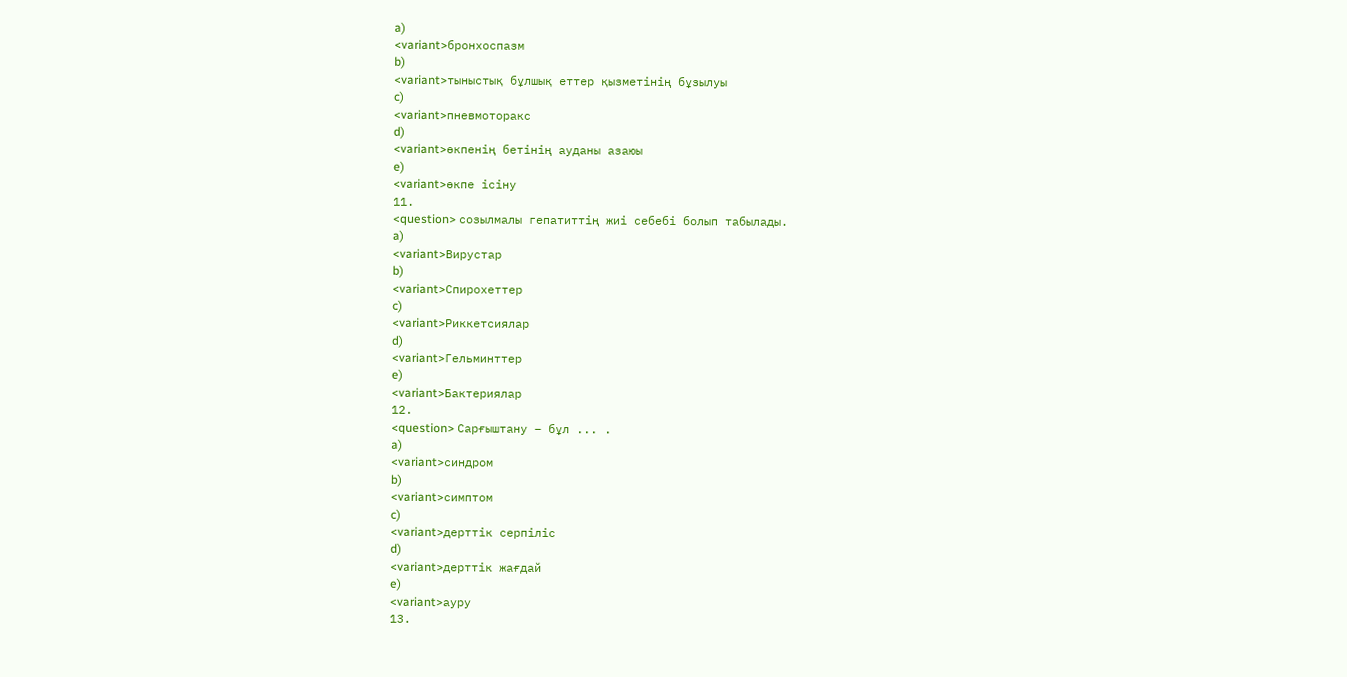a)
<variant>бронхоспазм
b)
<variant>тыныстық бұлшық еттер қызметiнiң бұзылуы
c)
<variant>пневмоторакс
d)
<variant>өкпенiң бетiнiң ауданы азаюы
e)
<variant>өкпе iсiну
11.
<question> созылмалы гепатиттiң жиi себебi болып табылады.
a)
<variant>Вирустар
b)
<variant>Спирохеттер
c)
<variant>Риккетсиялар
d)
<variant>Гельминттер
e)
<variant>Бактериялар
12.
<question> Сарғыштану – бұл ... .
a)
<variant>синдром
b)
<variant>симптом
c)
<variant>дерттiк серпiлiс
d)
<variant>дерттiк жағдай
e)
<variant>ауру
13.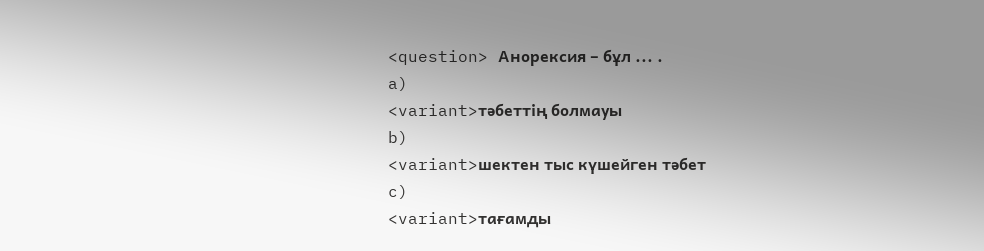<question> Анорексия – бұл ... .
a)
<variant>тәбеттiң болмауы
b)
<variant>шектен тыс күшейген тәбет
c)
<variant>тағамды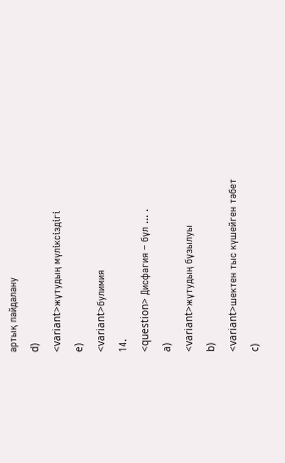артық пайдалану
d)
<variant>жұтудың мүлiксiздiгi
e)
<variant>булимия
14.
<question> Дисфагия – бұл ... .
a)
<variant>жұтудың бұзылуы
b)
<variant>шектен тыс күшейген тәбет
c)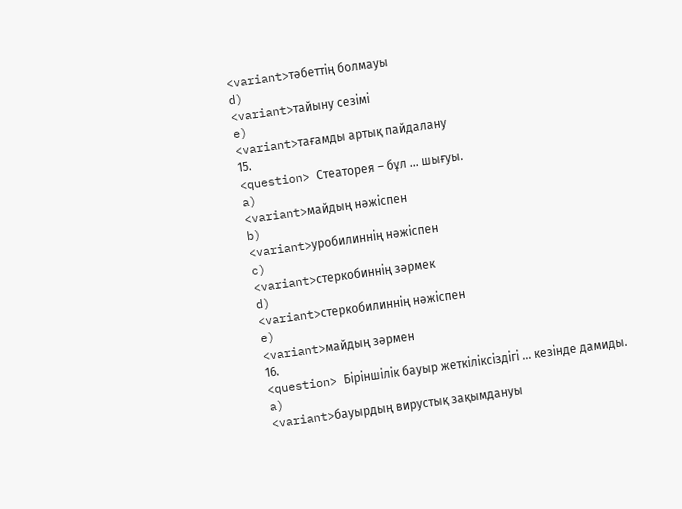<variant>тәбеттiң болмауы
d)
<variant>тайыну сезімі
e)
<variant>тағамды артық пайдалану
15.
<question> Стеаторея – бұл ... шығуы.
a)
<variant>майдың нәжiспен
b)
<variant>уробилиннiң нәжiспен
c)
<variant>стеркобиннің зәрмек
d)
<variant>стеркобилиннiң нәжiспен
e)
<variant>майдың зәрмен
16.
<question> Бiрiншiлiк бауыр жеткiлiксiздiгi ... кезінде дамиды.
a)
<variant>бауырдың вирустық зақымдануы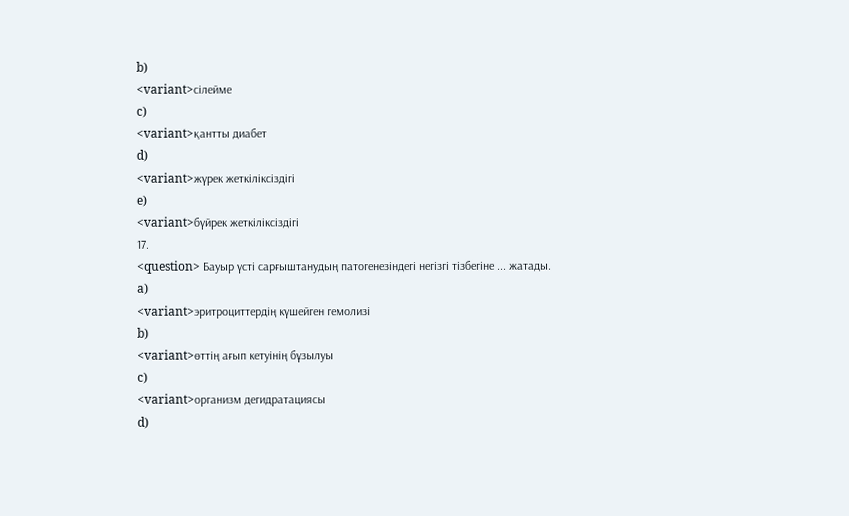b)
<variant>сілейме
c)
<variant>қантты диабет
d)
<variant>жүрек жеткiлiксiздiгi
e)
<variant>бүйрек жеткiлiксiздiгi
17.
<question> Бауыр үстi сарғыштанудың патогенезiндегi негiзгi тiзбегіне ... жатады.
a)
<variant>эритроциттердiң күшейген гемолизi
b)
<variant>өттiң ағып кетуiнiң бұзылуы
c)
<variant>организм дегидратациясы
d)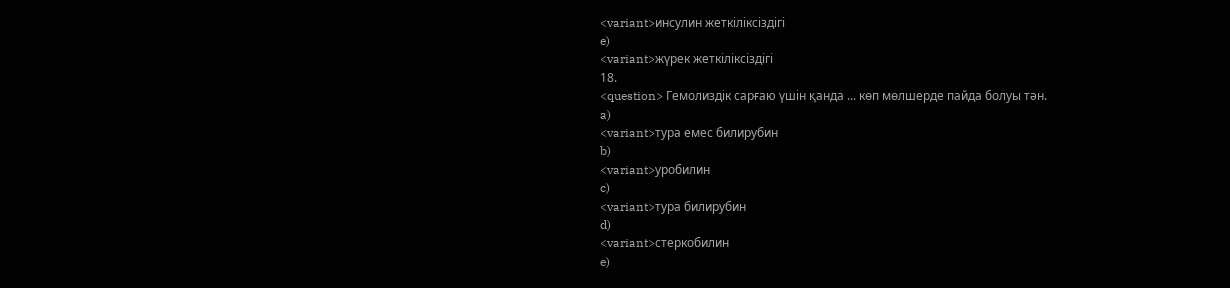<variant>инсулин жеткiлiксiздiгi
e)
<variant>жүрек жеткiлiксiздiгi
18.
<question> Гемолиздiк сарғаю үшiн қанда ... көп мөлшерде пайда болуы тән.
a)
<variant>тура емес билирубин
b)
<variant>уробилин
c)
<variant>тура билирубин
d)
<variant>стеркобилин
e)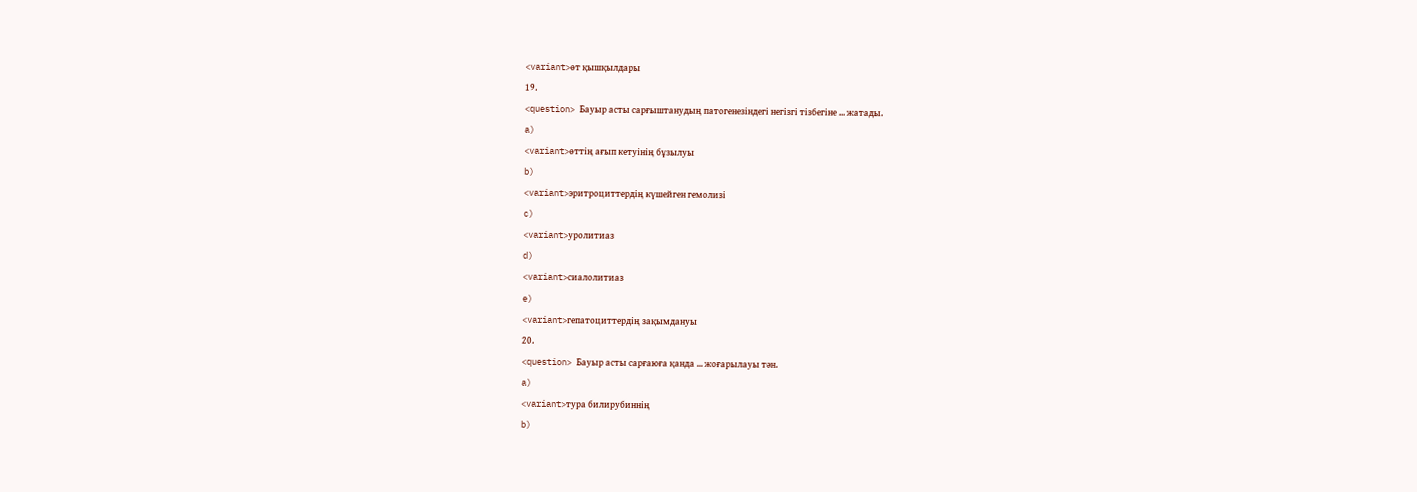<variant>өт қышқылдары
19.
<question> Бауыр асты сарғыштанудың патогенезiндегi негізгi тiзбегіне ... жатады.
a)
<variant>өттiң ағып кетуiнiң бұзылуы
b)
<variant>эритроциттердiң күшейген гемолизi
c)
<variant>уролитиаз
d)
<variant>сиалолитиаз
e)
<variant>гепатоциттердiң зақымдануы
20.
<question> Бауыр асты сарғаюға қанда ... жоғарылауы тән.
a)
<variant>тура билирубиннiң
b)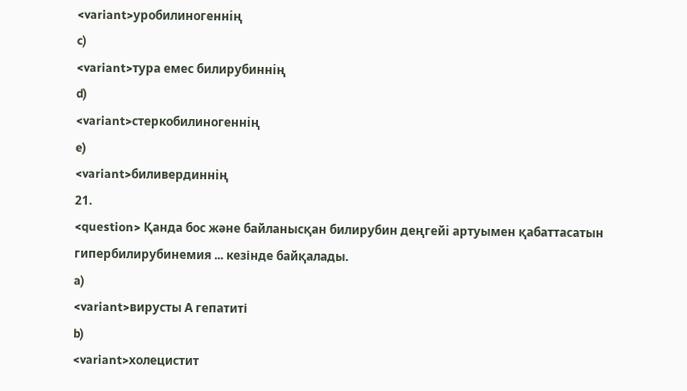<variant>уробилиногеннiң
c)
<variant>тура емес билирубиннiң
d)
<variant>стеркобилиногеннiң
e)
<variant>биливердиннiң
21.
<question> Қанда бос және байланысқан билирубин деңгейi артуымен қабаттасатын гипербилирубинемия ... кезінде байқалады.
a)
<variant>вирусты А гепатиті
b)
<variant>холецистит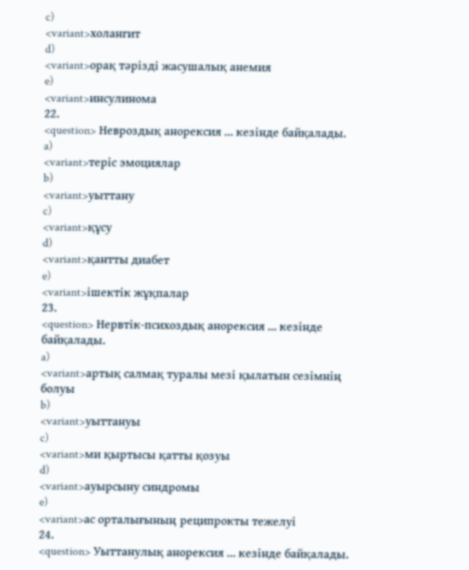c)
<variant>холангит
d)
<variant>орақ тәрiздi жасушалық анемия
e)
<variant>инсулинома
22.
<question> Невроздық анорексия ... кезінде байқалады.
a)
<variant>терiс эмоциялар
b)
<variant>уыттану
c)
<variant>құсу
d)
<variant>қантты диабет
e)
<variant>iшектiк жұқпалар
23.
<question> Нервтiк-психоздық анорексия ... кезінде байқалады.
a)
<variant>артық салмақ туралы мезі қылатын сезімнің болуы
b)
<variant>уыттануы
c)
<variant>ми қыртысы қатты қозуы
d)
<variant>ауырсыну синдромы
e)
<variant>ас орталығының реципрокты тежелуі
24.
<question> Уыттанулық анорексия ... кезінде байқалады.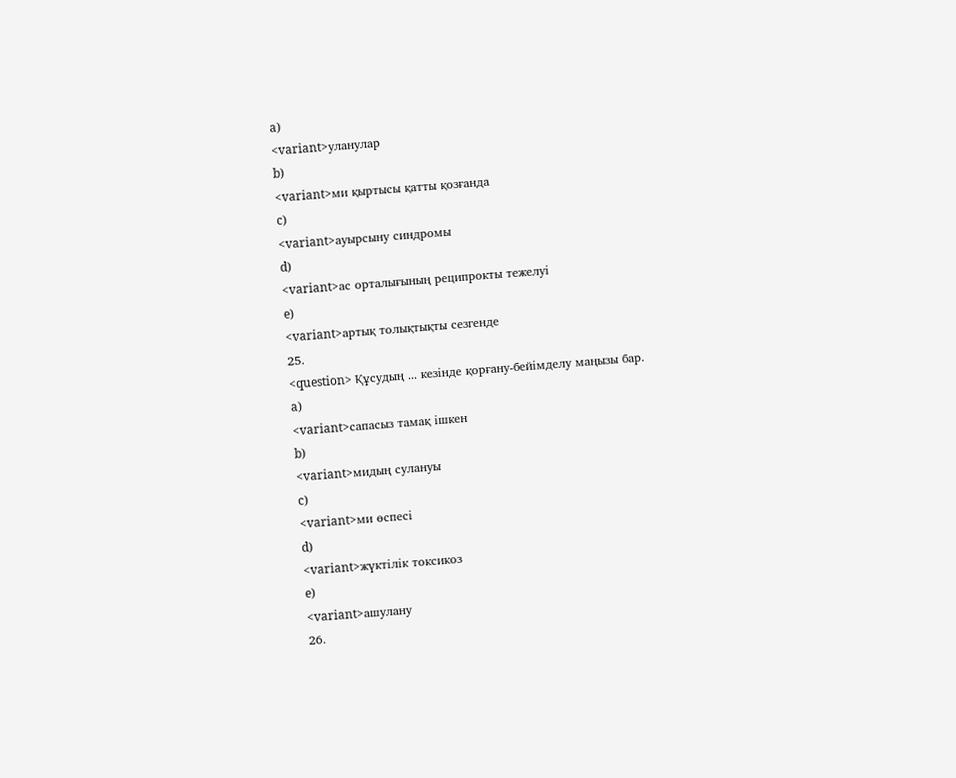a)
<variant>уланулар
b)
<variant>ми қыртысы қатты қозғанда
c)
<variant>ауырсыну синдромы
d)
<variant>ас орталығының реципрокты тежелуі
e)
<variant>артық толықтықты сезгенде
25.
<question> Құсудың ... кезінде қорғану-бейiмделу маңызы бар.
a)
<variant>сапасыз тамақ iшкен
b)
<variant>мидың сулануы
c)
<variant>ми өспесі
d)
<variant>жүктiлiк токсикоз
e)
<variant>ашулану
26.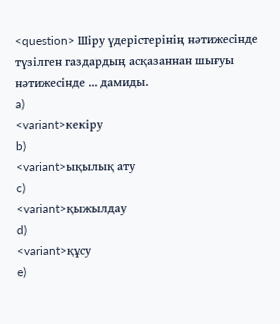<question> Шiру үдерiстерiнiң нәтижесiнде түзiлген газдардың асқазаннан шығуы нәтижесiнде ... дамиды.
a)
<variant>кекiру
b)
<variant>ықылық ату
c)
<variant>қыжылдау
d)
<variant>құсу
e)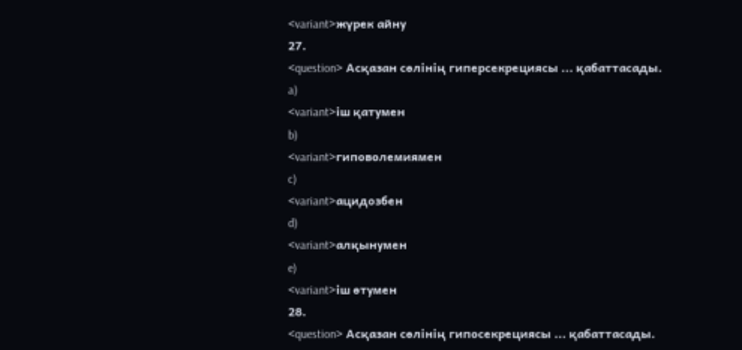<variant>жүрек айну
27.
<question> Асқазан сөлiнiң гиперсекрециясы ... қабаттасады.
a)
<variant>iш қатумен
b)
<variant>гиповолемиямен
c)
<variant>ацидозбен
d)
<variant>алқынумен
e)
<variant>iш өтумен
28.
<question> Асқазан сөлiнiң гипосекрециясы ... қабаттасады.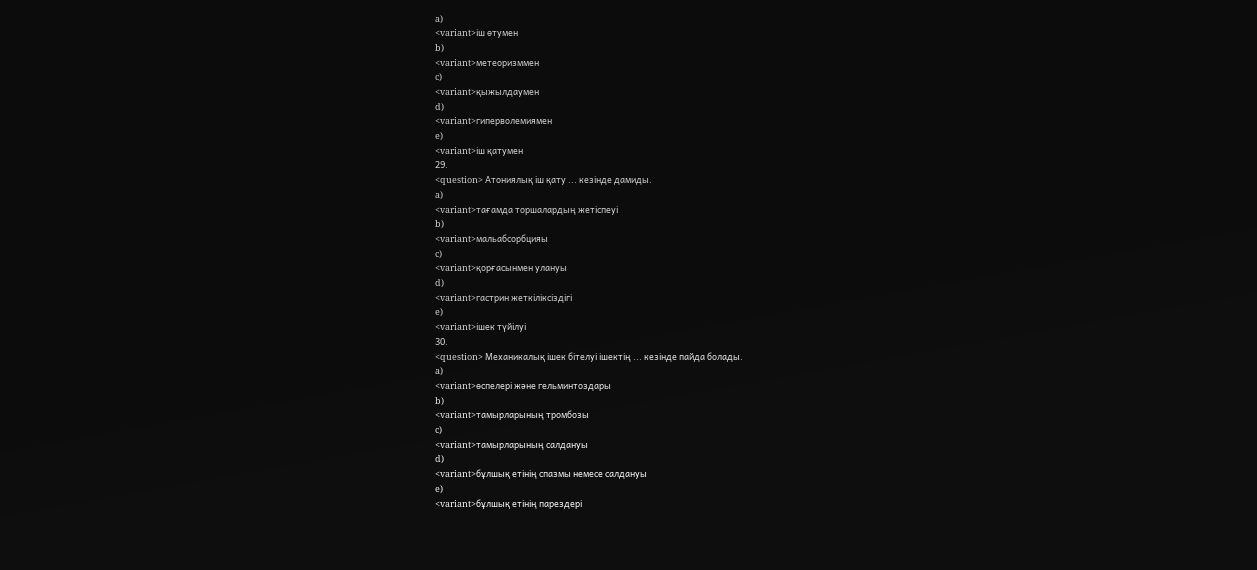a)
<variant>iш өтумен
b)
<variant>метеоризммен
c)
<variant>қыжылдаумен
d)
<variant>гиперволемиямен
e)
<variant>iш қатумен
29.
<question> Атониялық iш қату ... кезінде дамиды.
a)
<variant>тағамда торшалардың жетiспеуі
b)
<variant>мальабсорбцияы
c)
<variant>қорғасынмен улануы
d)
<variant>гастрин жеткiлiксiздiгi
e)
<variant>iшек түйілуі
30.
<question> Механикалық iшек бiтелуi ішектің ... кезінде пайда болады.
a)
<variant>өспелері және гельминтоздары
b)
<variant>тамырларының тромбозы
c)
<variant>тамырларының салдануы
d)
<variant>бұлшық етiнiң спазмы немесе салдануы
e)
<variant>бұлшық етiнiң парездерi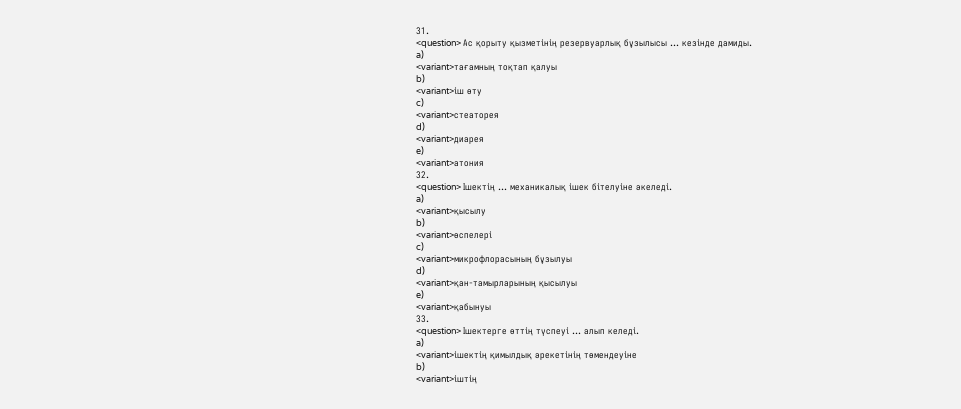31.
<question> Ас қорыту қызметінің резервуарлық бұзылысы ... кезінде дамиды.
a)
<variant>тағамның тоқтап қалуы
b)
<variant>іш өту
c)
<variant>стеаторея
d)
<variant>диарея
e)
<variant>атония
32.
<question> Ішектің ... механикалық ішек бітелуіне әкеледі.
a)
<variant>қысылу
b)
<variant>өспелері
c)
<variant>микрофлорасының бұзылуы
d)
<variant>қан-тамырларының қысылуы
e)
<variant>қабынуы
33.
<question> Ішектерге өттің түспеуі … алып келеді.
a)
<variant>ішектің қимылдық әрекетінің төмендеуіне
b)
<variant>іштің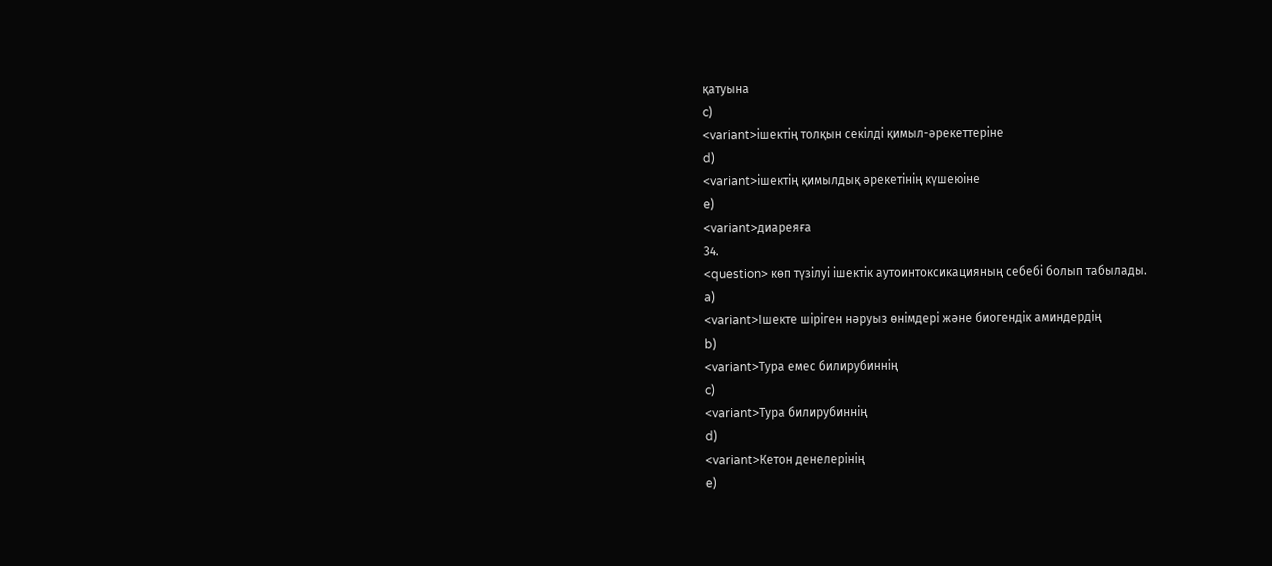қатуына
c)
<variant>ішектің толқын секілді қимыл-әрекеттеріне
d)
<variant>ішектің қимылдық әрекетінің күшеюіне
e)
<variant>диареяға
34.
<question> көп түзілуі ішектiк аутоинтоксикацияның себебі болып табылады.
a)
<variant>Ішекте шiрiген нәруыз өнiмдерi және биогендiк аминдердің
b)
<variant>Тура емес билирубиннің
c)
<variant>Тура билирубиннің
d)
<variant>Кетон денелерiнің
e)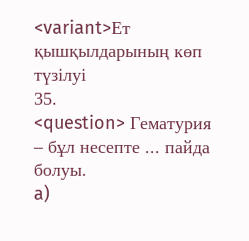<variant>Ет қышқылдарының көп түзілуі
35.
<question> Гематурия – бұл несепте ... пайда болуы.
a)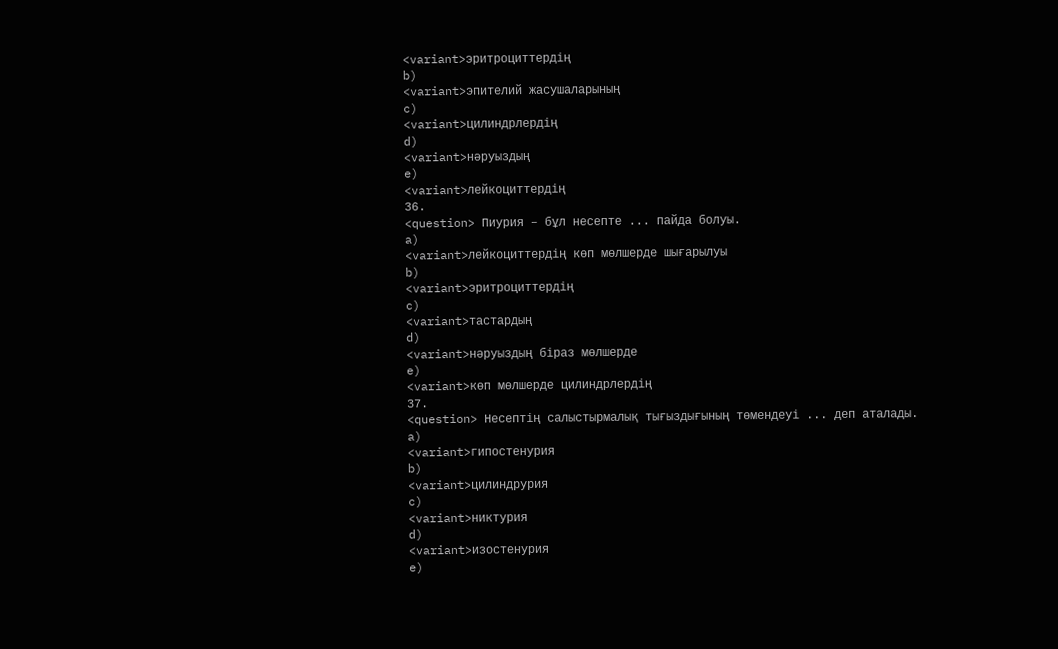<variant>эритроциттердiң
b)
<variant>эпителий жасушаларының
c)
<variant>цилиндрлердiң
d)
<variant>нәруыздың
e)
<variant>лейкоциттердiң
36.
<question> Пиурия – бұл несепте ... пайда болуы.
a)
<variant>лейкоциттердiң көп мөлшерде шығарылуы
b)
<variant>эритроциттердің
c)
<variant>тастардың
d)
<variant>нәруыздың бiраз мөлшерде
e)
<variant>көп мөлшерде цилиндрлердiң
37.
<question> Несептің салыстырмалық тығыздығының төмендеуi ... деп аталады.
a)
<variant>гипостенурия
b)
<variant>цилиндрурия
c)
<variant>никтурия
d)
<variant>изостенурия
e)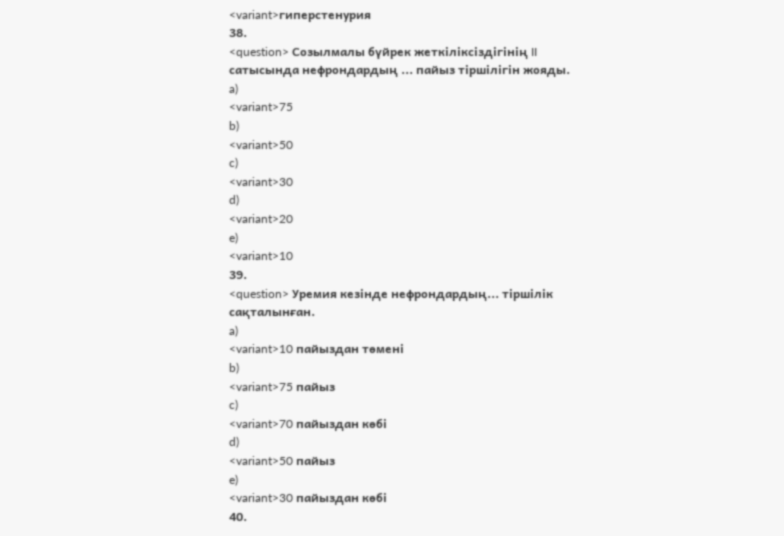<variant>гиперстенурия
38.
<question> Созылмалы бүйрек жеткiлiксiздiгiнiң II сатысында нефрондардың ... пайыз тiршiлiгiн жояды.
a)
<variant>75
b)
<variant>50
c)
<variant>30
d)
<variant>20
e)
<variant>10
39.
<question> Уремия кезінде нефрондардың... тіршілік сақталынған.
a)
<variant>10 пайыздан төмені
b)
<variant>75 пайыз
c)
<variant>70 пайыздан көбі
d)
<variant>50 пайыз
e)
<variant>30 пайыздан көбі
40.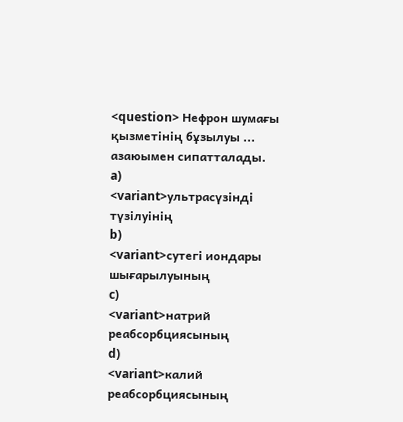<question> Нефрон шумағы қызметiнің бұзылуы ... азаюымен сипатталады.
a)
<variant>ультрасүзiндi түзiлуiнің
b)
<variant>сутегi иондары шығарылуының
c)
<variant>натрий реабсорбциясының
d)
<variant>калий реабсорбциясының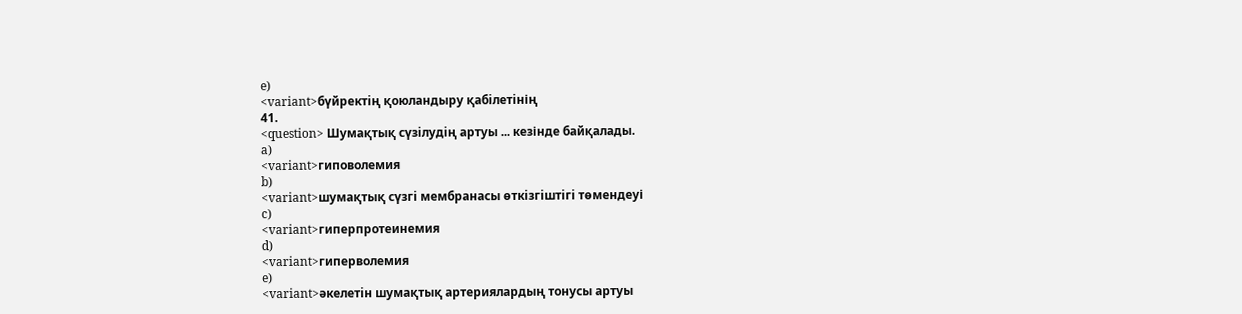e)
<variant>бүйректiң қоюландыру қабiлетiнің
41.
<question> Шумақтық сүзiлудiң артуы ... кезінде байқалады.
a)
<variant>гиповолемия
b)
<variant>шумақтық сүзгi мембранасы өткiзгiштiгi төмендеуі
c)
<variant>гиперпротеинемия
d)
<variant>гиперволемия
e)
<variant>әкелетiн шумақтық артериялардың тонусы артуы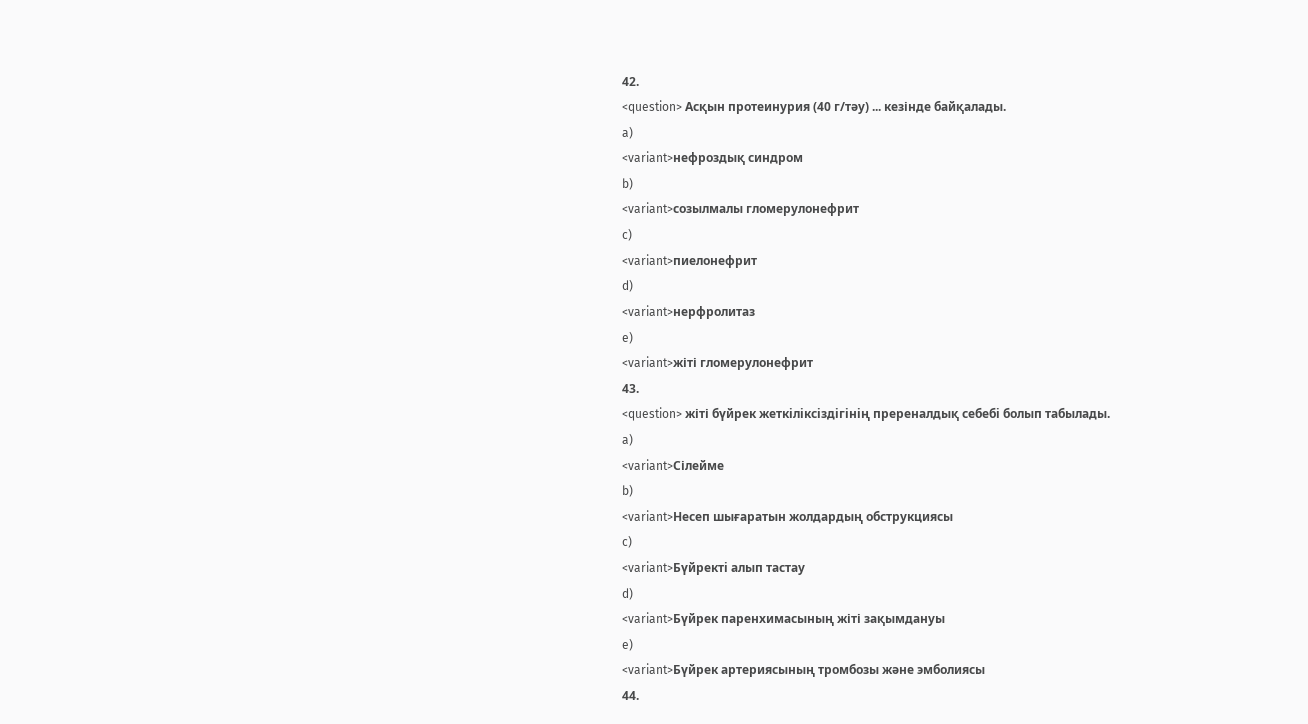42.
<question> Асқын протеинурия (40 г/тәу) ... кезінде байқалады.
a)
<variant>нефроздық синдром
b)
<variant>созылмалы гломерулонефрит
c)
<variant>пиелонефрит
d)
<variant>нерфролитаз
e)
<variant>жіті гломерулонефрит
43.
<question> жіті бүйрек жеткiлiксiздiгiнiң пререналдық себебi болып табылады.
a)
<variant>Сілейме
b)
<variant>Несеп шығаратын жолдардың обструкциясы
c)
<variant>Бүйректi алып тастау
d)
<variant>Бүйрек паренхимасының жіті зақымдануы
e)
<variant>Бүйрек артериясының тромбозы және эмболиясы
44.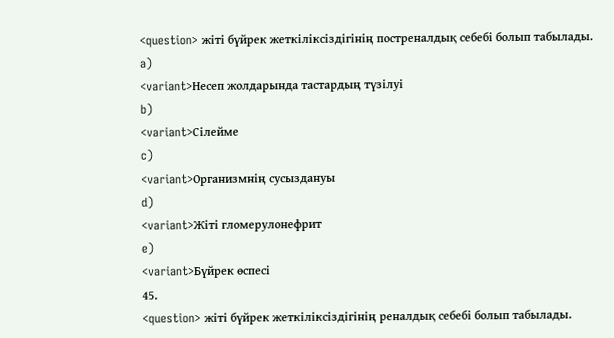<question> жіті бүйрек жеткiлiксiздiгiнiң постреналдық себебi болып табылады.
a)
<variant>Несеп жолдарында тастардың түзілуі
b)
<variant>Сілейме
c)
<variant>Организмнiң сусыздануы
d)
<variant>Жіті гломерулонефрит
e)
<variant>Бүйрек өспесi
45.
<question> жіті бүйрек жеткiлiксiздiгiнiң реналдық себебi болып табылады.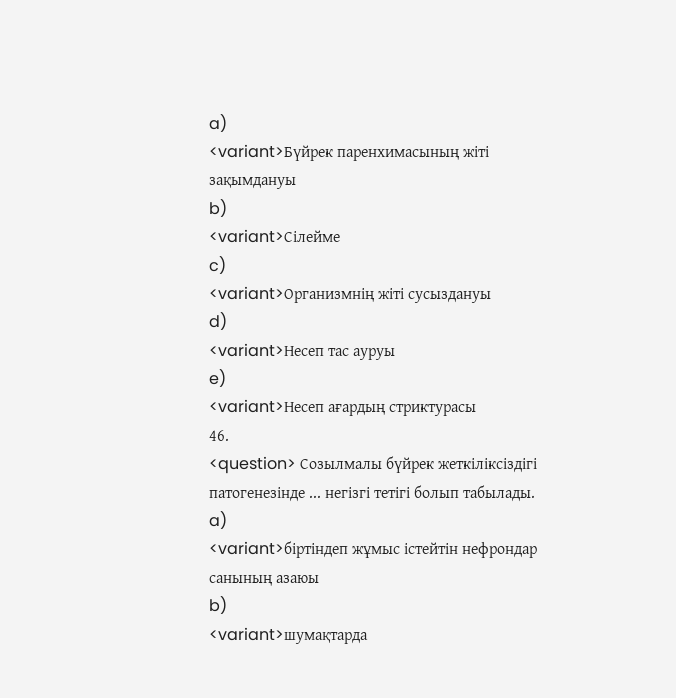a)
<variant>Бүйрек паренхимасының жіті зақымдануы
b)
<variant>Сілейме
c)
<variant>Организмнiң жіті сусыздануы
d)
<variant>Несеп тас ауруы
e)
<variant>Несеп ағардың стриктурасы
46.
<question> Созылмалы бүйрек жеткiлiксiздiгi патогенезiнде ... негiзгi тетігі болып табылады.
a)
<variant>бiртiндеп жұмыс iстейтiн нефрондар санының азаюы
b)
<variant>шумақтарда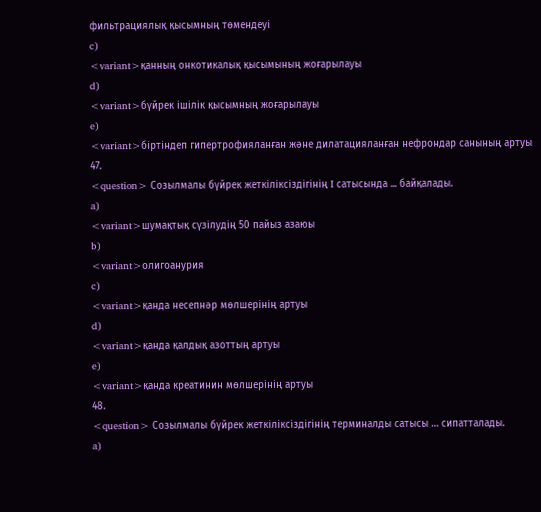фильтрациялық қысымның төмендеуi
c)
<variant>қанның онкотикалық қысымының жоғарылауы
d)
<variant>бүйрек iшiлiк қысымның жоғарылауы
e)
<variant>бiртiндеп гипертрофияланған және дилатацияланған нефрондар санының артуы
47.
<question> Созылмалы бүйрек жеткiлiксiздiгiнiң I сатысында ... байқалады.
a)
<variant>шумақтық сүзiлудiң 50 пайыз азаюы
b)
<variant>олигоанурия
c)
<variant>қанда несепнәр мөлшерiнiң артуы
d)
<variant>қанда қалдық азоттың артуы
e)
<variant>қанда креатинин мөлшерiнiң артуы
48.
<question> Созылмалы бүйрек жеткіліксіздігінің терминалды сатысы … сипатталады.
a)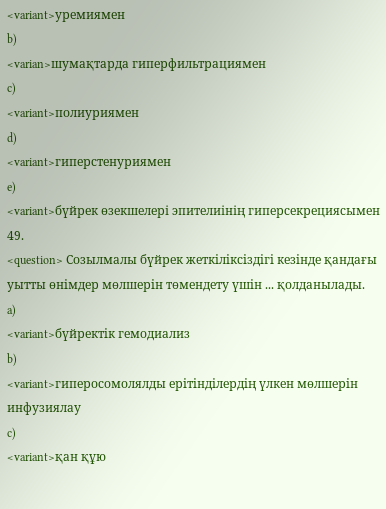<variant>уремиямен
b)
<varian>шумақтарда гиперфильтрациямен
c)
<variant>полиуриямен
d)
<variant>гиперстенуриямен
e)
<variant>бүйрек өзекшелері эпителиінің гиперсекрециясымен
49.
<question> Созылмалы бүйрек жеткiлiксiздiгi кезiнде қандағы уытты өнiмдер мөлшерiн төмендету үшiн ... қолданылады.
a)
<variant>бүйректiк гемодиализ
b)
<variant>гиперосомолялды ерiтiндiлердiң үлкен мөлшерiн инфузиялау
c)
<variant>қан құю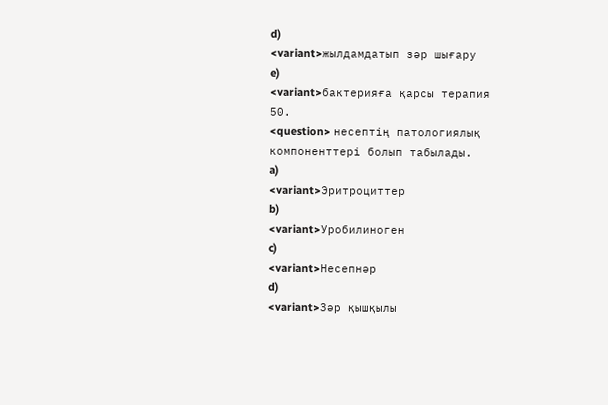d)
<variant>жылдамдатып зәр шығару
e)
<variant>бактерияға қарсы терапия
50.
<question> несептің патологиялық компоненттері болып табылады.
a)
<variant>Эритроциттер
b)
<variant>Уробилиноген
c)
<variant>Несепнәр
d)
<variant>Зәр қышқылы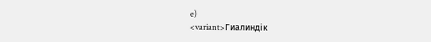e)
<variant>Гиалиндік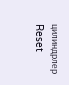цилиндрлер
Reset